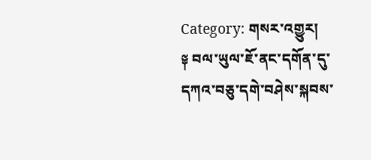Category: གསར་འགྱུར།
༈ བལ་ཡུལ་ཇོ་ནང་དགོན་དུ་དཀའ་བཅུ་དགེ་བཤེས་སྐབས་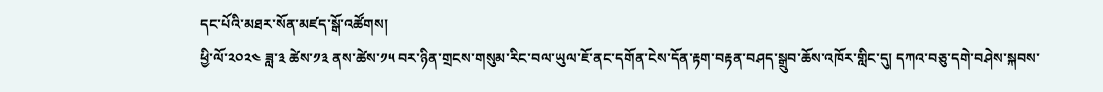དང་པོའི་མཐར་སོན་མཛད་སྒོ་འཚོགས།
ཕྱི་ལོ་༢༠༢༤ ཟླ་༣ ཚེས་༡༣ ནས་ཚེས་༡༥ བར་ཉིན་གྲངས་གསུམ་རིང་བལ་ཡུལ་ཇོ་ནང་དགོན་ངེས་དོན་རྟག་བརྟན་བཤད་སྒྲུབ་ཆོས་འཁོར་གླིང་དུ། དཀའ་བཅུ་དགེ་བཤེས་སྐབས་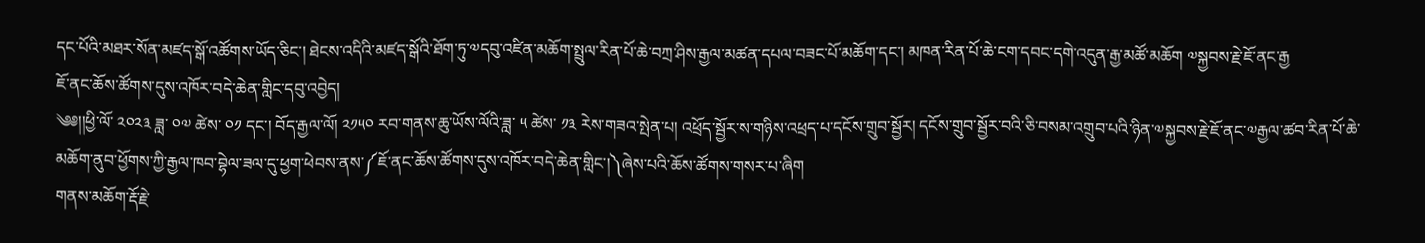དང་པོའི་མཐར་སོན་མཛད་སྒོ་འཚོགས་ཡོད་ཅིང་། ཐེངས་འདིའི་མཛད་སྒོའི་ཐོག་ཏུ་༧དབུ་འཛིན་མཆོག་སྤྲུལ་རིན་པོ་ཆེ་བཀྲ་ཤིས་རྒྱལ་མཚན་དཔལ་བཟང་པོ་མཆོག་དང་། མཁན་རིན་པོ་ཆེ་ངག་དབང་དགེ་འདུན་རྒྱ་མཚོ་མཆོག ༧སྐྱབས་རྗེ་ཇོ་ནང་རྒྱ
ཇོ་ནང་ཆོས་ཚོགས་དུས་འཁོར་བདེ་ཆེན་གླིང་དབུ་འབྱེད།
༄༅།།ཕྱི་ལོ་ ༢༠༢༣ ཟླ་ ༠༧ ཚེས་ ༠༡ དང་། བོད་རྒྱལ་ལོ། ༢༡༥༠ རབ་གནས་ཆུ་ཡོས་ལོའི་ཟླ་ ༥ ཚེས་ ༡༣ རེས་གཟའ་སྤེན་པ། འཕྲོད་སྦྱོར་ས་གཉིས་འཕྲད་པ་དངོས་གྲུབ་སྦྱོར། དངོས་གྲུབ་སྦྱོར་བའི་ཅི་བསམ་འགྲུབ་པའི་ཉིན་༧སྐྱབས་རྗེ་ཇོ་ནང་༧རྒྱལ་ཚབ་རིན་པོ་ཆེ་མཆོག་ནུབ་ཕྱོགས་ཀྱི་རྒྱལ་ཁབ་བྷེལ་ཟལ་དུ་ཕྱག་ཕེབས་ནས་༼ཇོ་ནང་ཆོས་ཚོགས་དུས་འཁོར་བདེ་ཆེན་གླིང་།༽ཞེས་པའི་ཆོས་ཚོགས་གསར་པ་ཞིག
གནས་མཆོག་རྡོ་རྗེ་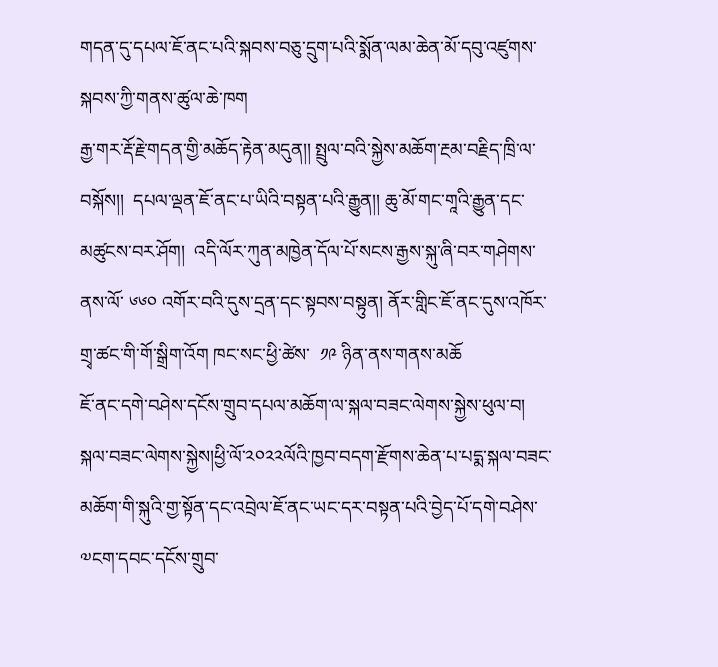གདན་དུ་དཔལ་ཇོ་ནང་པའི་སྐབས་བཅུ་དྲུག་པའི་སྨོན་ལམ་ཆེན་མོ་དབུ་འཛུགས་སྐབས་ཀྱི་གནས་ཚུལ་ཆེ་ཁག
རྒྱ་གར་རྡོ་རྗེ་གདན་གྱི་མཆོད་རྟེན་མདུན།། སྤྲུལ་བའི་སྐྱེས་མཆོག་རྔམ་བརྗིད་ཁྲི་ལ་བསྐོས།།  དཔལ་ལྡན་ཇོ་ནང་པ་ཡིའི་བསྟན་པའི་རྒྱུན།། ཆུ་མོ་གང་གཱའི་རྒྱུན་དང་མཚུངས་བར་ཤོག།  འདི་ལོར་ཀུན་མཁྱེན་དོལ་པོ་སངས་རྒྱས་སྐུ་ཞི་བར་གཤེགས་ནས་ལོ་ ༦༦༠ འགོར་བའི་དུས་དྲན་དང་སྟབས་བསྟུན། ནོར་གླིང་ཇོ་ནང་དུས་འཁོར་གྲྭ་ཚང་གི་གོ་སྒྲིག་འོག ཁང་སང་ཕྱི་ཚེས་  ༡༩ ཉིན་ནས་གནས་མཆོ
ཇོ་ནང་དགེ་བཤེས་དངོས་གྲུབ་དཔལ་མཆོག་ལ་སྐལ་བཟང་ལེགས་སྐྱེས་ཕུལ་བ།
སྐལ་བཟང་ལེགས་སྐྱེས།ཕྱི་ལོ་༢༠༢༢ལོའི་ཁྱབ་བདག་རྫོགས་ཆེན་པ་པདྨ་སྐལ་བཟང་མཆོག་གི་སྐུའི་གྱ་སྟོན་དང་འབྲེལ་ཇོ་ནང་ཡང་དར་བསྟན་པའི་བྱེད་པོ་དགེ་བཤེས་༧ངག་དབང་དངོས་གྲུབ་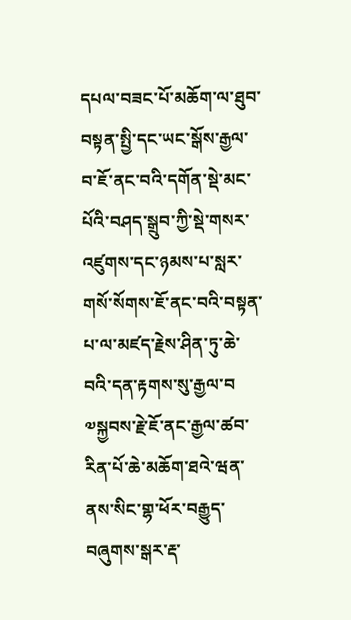དཔལ་བཟང་པོ་མཆོག་ལ་ཐུབ་བསྟན་སྤྱི་དང་ཡང་སྒོས་རྒྱལ་བ་ཇོ་ནང་བའི་དགོན་སྡེ་མང་པོའི་བཤད་སྒྲུབ་ཀྱི་སྡེ་གསར་འཛུགས་དང་ཉམས་པ་སླར་གསོ་སོགས་ཇོ་ནང་བའི་བསྟན་པ་ལ་མཛད་རྗེས་ཤིན་ཏུ་ཆེ་བའི་དན་རྟགས་སུ་རྒྱལ་བ
༧སྐྱབས་རྗེ་ཇོ་ནང་རྒྱལ་ཚབ་རིན་པོ་ཆེ་མཆོག་ཐའེ་ཝན་ནས་སིང་གྷ་ཕོར་བརྒྱུད་བཞུགས་སྒར་རྡ་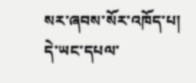སར་ཞབས་སོར་འཁོད་པ།
དེ་ཡང་དཔལ་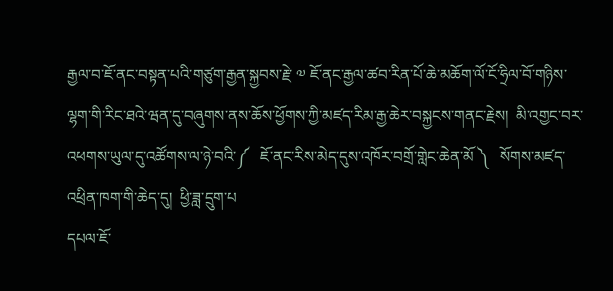རྒྱལ་བ་ཇོ་ནང་བསྟན་པའི་གཙུག་རྒྱན་སྐྱབས་རྗེ་ ༧ ཇོ་ནང་རྒྱལ་ཚབ་རིན་པོ་ཆེ་མཆོག་ལོ་ངོ་ཧྲིལ་བོ་གཉིས་ལྷག་གི་རིང་ཐའེ་ཝན་དུ་བཞུགས་ནས་ཆོས་ཕྱོགས་ཀྱི་མཛད་རིམ་རྒྱ་ཆེར་བསྐྱངས་གནང་རྗེས།  མི་འགྱང་བར་འཕགས་ཡུལ་དུ་འཚོགས་ལ་ཉེ་བའི་༼   ཇོ་ནང་རིས་མེད་དུས་འཁོར་བགྲོ་གླེང་ཆེན་མོ ༽   སོགས་མཛད་འཕྲིན་ཁག་གི་ཆེད་དུ།  ཕྱི་ཟླ་དྲུག་པ
དཔལ་ཇོ་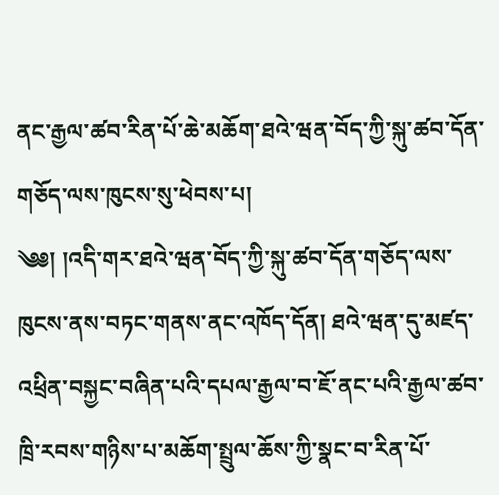ནང་རྒྱལ་ཚབ་རིན་པོ་ཆེ་མཆོག་ཐའེ་ཝན་བོད་ཀྱི་སྐུ་ཚབ་དོན་གཅོད་ལས་ཁུངས་སུ་ཕེབས་པ།
༄༅། །འདི་གར་ཐའེ་ཝན་བོད་ཀྱི་སྐུ་ཚབ་དོན་གཅོད་ལས་ཁུངས་ནས་བཏང་གནས་ནང་འཁོད་དོན། ཐའེ་ཝན་དུ་མཛད་འཕྲིན་བསྐྱང་བཞིན་པའི་དཔལ་རྒྱལ་བ་ཇོ་ནང་པའི་རྒྱལ་ཚབ་ཁྲི་རབས་གཉིས་པ་མཆོག་སྤྲུལ་ཆོས་ཀྱི་སྣང་བ་རིན་པོ་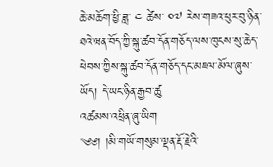ཆེ་མཆོག་ཕྱི་ཟླ་ ༤ ཚེས་ ༠༧ རེས་གཟའ་ཕུར་བུ་ཉིན་ཐའེ་ཝན་བོད་ཀྱི་སྐུ་ཚབ་དོན་གཅོད་ལས་ཁུངས་སུ་ཆེད་ཕེབས་ཀྱིས་སྐུ་ཚབ་དོན་གཅོད་དང་མཇལ་མོལ་ཞུས་ཡོད། དེ་ཡང་ཉིན་རྒྱབ་ཚུ
འཚམས་འཕྲིན་ཞུ་ཡིག
༄༅། །མི་གཡོ་གསུམ་ལྡན་རྡོ་རྗེའི་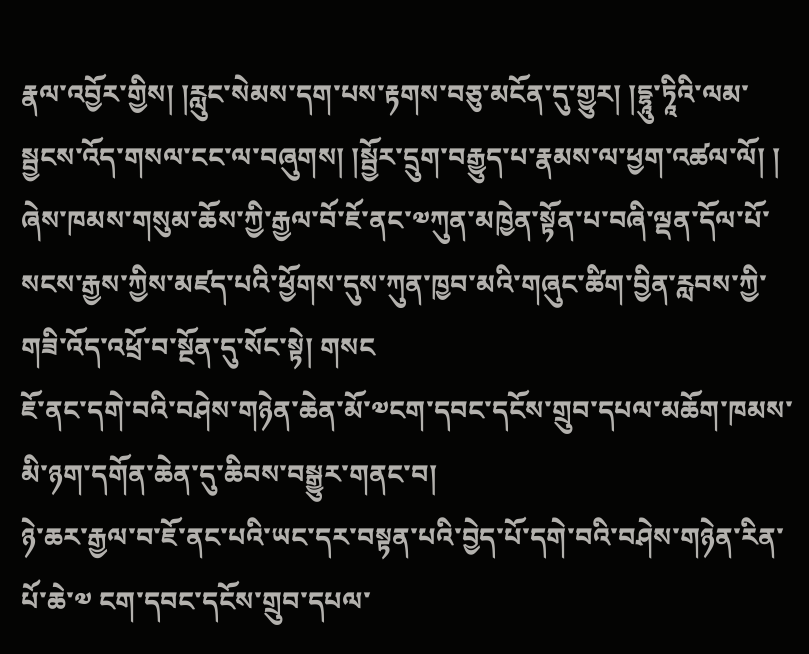རྣལ་འབྱོར་གྱིས། །རླུང་སེམས་དག་པས་རྟགས་བཅུ་མངོན་དུ་གྱུར། །དྷཱུ་ཏཱིའི་ལམ་སྦྱངས་འོད་གསལ་ངང་ལ་བཞུགས། །སྦྱོར་དྲུག་བརྒྱུད་པ་རྣམས་ལ་ཕྱག་འཚལ་ལོ། ། ཞེས་ཁམས་གསུམ་ཆོས་ཀྱི་རྒྱལ་བོ་ཇོ་ནང་༧ཀུན་མཁྱེན་སྟོན་པ་བཞི་ལྡན་དོལ་པོ་སངས་རྒྱས་ཀྱིས་མཛད་པའི་ཕྱོགས་དུས་ཀུན་ཁྱབ་མའི་གཞུང་ཚིག་བྱིན་རླབས་ཀྱི་གཟི་འོད་འཕྲོ་བ་སྔོན་དུ་སོང་སྟེ། གསང
ཇོ་ནང་དགེ་བའི་བཤེས་གཉེན་ཆེན་མོ་༧ངག་དབང་དངོས་གྲུབ་དཔལ་མཆོག་ཁམས་མི་ཉག་དགོན་ཆེན་དུ་ཆིབས་བསྒྱུར་གནང་བ།
ཉེ་ཆར་རྒྱལ་བ་ཇོ་ནང་པའི་ཡང་དར་བསྟན་པའི་བྱེད་པོ་དགེ་བའི་བཤེས་གཉེན་རིན་པོ་ཆེ་༧ ངག་དབང་དངོས་གྲུབ་དཔལ་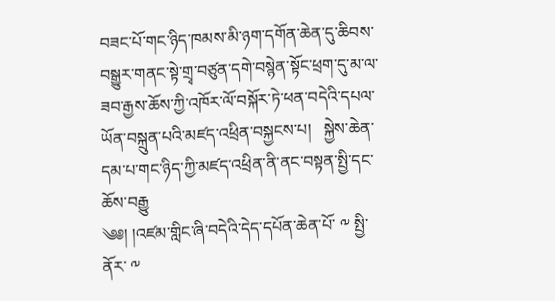བཟང་པོ་གང་ཉིད་ཁམས་མི་ཉག་དགོན་ཆེན་དུ་ཆིབས་བསྒྱུར་གནང་སྟེ་གྲྭ་བཙུན་དགེ་བསྙེན་སྟོང་ཕྲག་དུ་མ་ལ་ཟབ་རྒྱས་ཆོས་ཀྱི་འཁོར་ལོ་བསྐོར་ཏེ་ཕན་བདེའི་དཔལ་ཡོན་བསྐྲུན་པའི་མཛད་འཕྲིན་བསྐྱངས་པ།   སྐྱེས་ཆེན་དམ་པ་གང་ཉིད་ཀྱི་མཛད་འཕྲིན་ནི་ནང་བསྟན་སྤྱི་དང་ཆོས་བརྒྱུ
༄༅། །འཛམ་གླིང་ཞི་བདེའི་དེད་དཔོན་ཆེན་པོ་ ༸ སྤྱི་ནོར་ ༸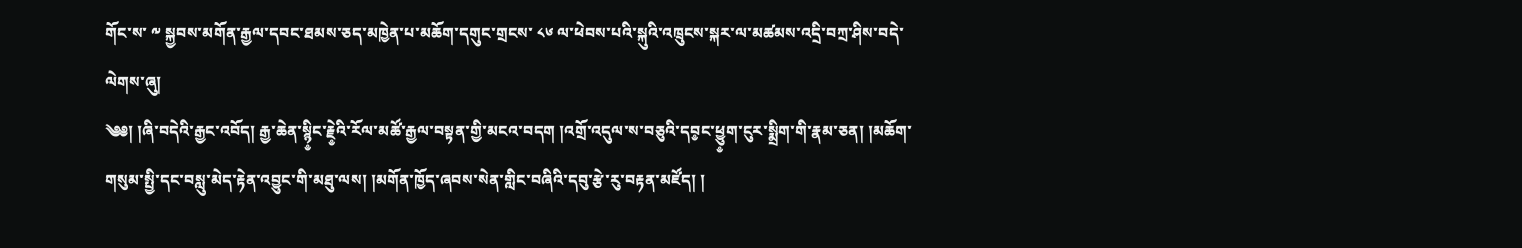གོང་ས་ ༸ སྐྱབས་མགོན་རྒྱལ་དབང་ཐམས་ཅད་མཁྱེན་པ་མཆོག་དགུང་གྲངས་ ༨༦ ལ་ཕེབས་པའི་སྐུའི་འཁྲུངས་སྐར་ལ་མཚམས་འདྲི་བཀྲ་ཤིས་བདེ་ལེགས་ཞུ།
༄༅། །ཞི་བདེའི་རྒྱང་འབོད། རྒྱ་ཆེན་སྙི༵ང་རྗེ༵འི་རོལ་མཚོ་རྒྱལ་བསྟན་གྱི་མངའ་བདག །འགྲོ་འདུལ་ས་བཅུའི་དབ༵ང་ཕྱུ༵ག་ངུར་སྨྲིག་གི་རྣམ་ཅན། །མཆོག་གསུམ་སྤྱི་དང་བསླུ་མེད་རྟེན་འབྱུང་གི་མཐུ་ལས། །མགོན་ཁྱོད་ཞབས་སེན་གླིང་བཞིའི་དབུ་རྩེ་རུ་བརྟན་མཛོད། །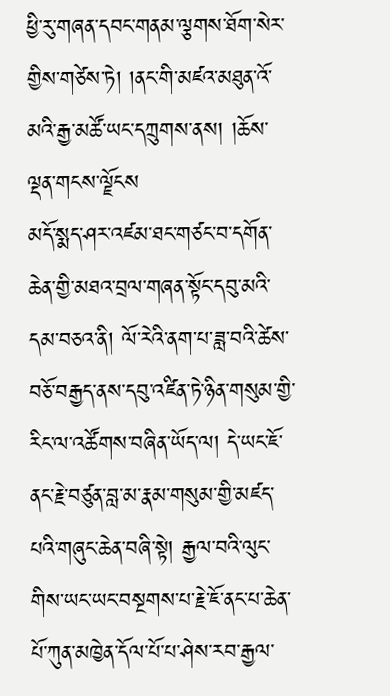ཕྱི་རུ་གཞན་དབང་གནམ་ལྕགས་ཐོག་སེར་གྱིས་གཙེས་ཏེ། །ནང་གི་མཛའ་མཐུན་འོ་མའི་རྒྱ་མཚོ་ཡང་དཀྲུགས་ནས། །ཆོས་ལྡན་གངས་ལྗོངས
མདོ་སྨད་ཤར་འཛམ་ཐང་གཙང་བ་དགོན་ཆེན་གྱི་མཐའ་བྲལ་གཞན་སྟོང་དབུ་མའི་དམ་བཅའ་ནི། ལོ་རེའི་ནག་པ་ཟླ་བའི་ཚེས་བཅོ་བརྒྱད་ནས་དབུ་འཛིན་ཏེ་ཉིན་གསུམ་གྱི་རིང་ལ་འཚོགས་བཞིན་ཡོད་ལ། དེ་ཡང་ཇོ་ནང་རྗེ་བཙུན་བླ་མ་རྣམ་གསུམ་གྱི་མཛད་པའི་གཞུང་ཆེན་བཞི་སྟེ། རྒྱལ་བའི་ལུང་གིས་ཡང་ཡང་བསྔགས་པ་རྗེ་ཇོ་ནང་པ་ཆེན་པོ་ཀུན་མཁྱེན་དོལ་པོ་པ་ཤེས་རབ་རྒྱལ་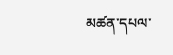མཚན་དཔལ་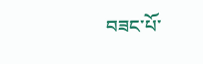བཟང་པོ་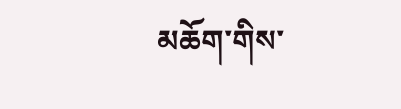མཆོག་གིས་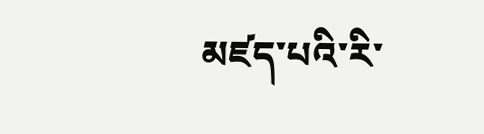མཛད་པའི་རི་